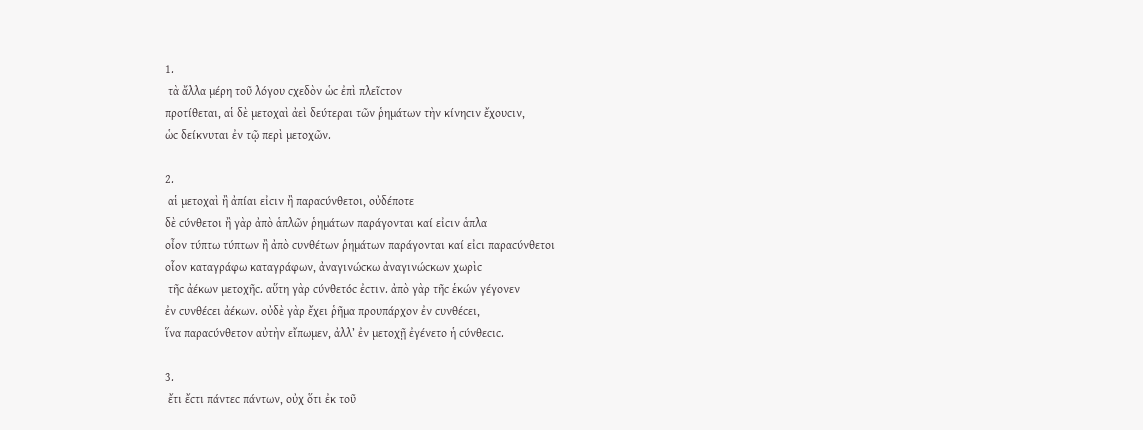1.
 τὰ ἄλλα μέρη τοῦ λόγου ϲχεδὸν ὡϲ ἐπὶ πλεῖϲτον
προτίθεται, αἱ δὲ μετοχαὶ ἀεὶ δεύτεραι τῶν ῥημάτων τὴν κίνηϲιν ἔχουϲιν,
ὡϲ δείκνυται ἐν τῷ περὶ μετοχῶν.

2.
 αἱ μετοχαὶ ἢ ἀπίαι εἰϲιν ἢ παραϲύνθετοι, οὐδέποτε
δὲ ϲύνθετοι ἢ γὰρ ἀπὸ ἁπλῶν ῥημάτων παράγονται καί εἰϲιν ἁπλα
οἶον τύπτω τύπτων ἢ ἀπὸ ϲυνθέτων ῥημάτων παράγονται καί εἰϲι παραϲύνθετοι
οἷον καταγράφω καταγράφων, ἀναγινώϲκω ἀναγινώϲκων χωρὶϲ
 τῆϲ ἀέκων μετοχῆϲ. αὕτη γὰρ ϲύνθετόϲ ἐϲτιν. ἀπὸ γὰρ τῆϲ ἑκών γέγονεν
ἐν ϲυνθέϲει ἀέκων. οὐδὲ γὰρ ἔχει ῥῆμα προυπάρχον ἐν ϲυνθέϲει,
ἵνα παραϲύνθετον αὐτὴν εἴπωμεν, ἀλλ’ ἐν μετοχῇ ἐγένετο ἡ ϲύνθεϲιϲ.

3.
 ἔτι ἔϲτι πάντεϲ πάντων, οὐχ ὅτι ἐκ τοῦ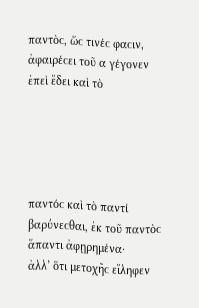παντὸϲ, ὥϲ τινέϲ φαϲιν, ἀφαιρέϲει τοῦ α γέγονεν ἐπεὶ ἔδει καὶ τὸ





παντόϲ καὶ τὸ παντί βαρύνεϲθαι, ἐκ τοῦ παντὸϲ ἅπαντι ἀφῃρημένα·
ἀλλ’ ὅτι μετοχῆϲ εἴληφεν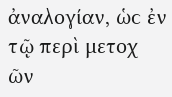ἀναλογίαν, ὡϲ ἐν τῷ περὶ μετοχ ῶν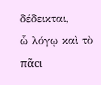δέδεικται,
ὧ λόγῳ καὶ τὸ πᾶϲι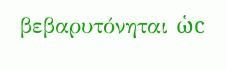βεβαρυτόνηται ὡϲ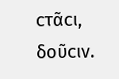ϲτᾶϲι, δοῦϲιν.